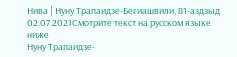Нива | Нуну Трапаидзе-Бегиашвили, 81-аздзыд
02.07.2021Смотрите текст на русском языке ниже
Нуну Трапаидзе-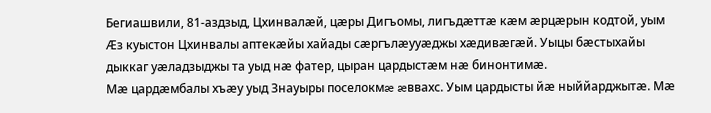Бегиашвили, 81-аздзыд, Цхинвалæй, цæры Дигъомы, лигъдæттæ кæм æрцæрын кодтой, уым
Æз куыстон Цхинвалы аптекæйы хайады сæргълæууæджы хæдивæгæй. Уыцы бæстыхайы дыккаг уæладзыджы та уыд нæ фатер, цыран цардыстæм нæ бинонтимæ.
Мæ цардæмбалы хъæу уыд Знауыры поселокмæ æввахс. Уым цардысты йæ ныййарджытæ. Мæ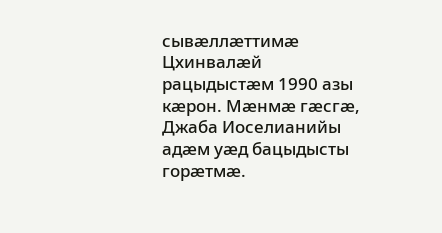сывæллæттимæ Цхинвалæй рацыдыстæм 1990 азы кæрон. Мæнмæ гæсгæ, Джаба Иоселианийы адæм уæд бацыдысты горæтмæ.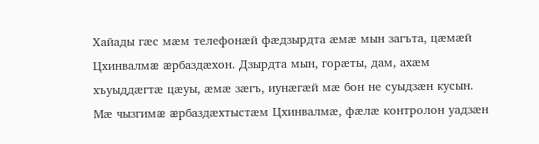Хайады гæс мæм телефонæй фæдзырдта æмæ мын загъта, цæмæй Цхинвалмæ æрбаздæхон. Дзырдта мын, горæты, дам, ахæм хъуыддæгтæ цæуы, æмæ зæгъ, иунæгæй мæ бон не суыдзæн кусын.
Мæ чызгимæ æрбаздæхтыстæм Цхинвалмæ, фæлæ контролон уадзæн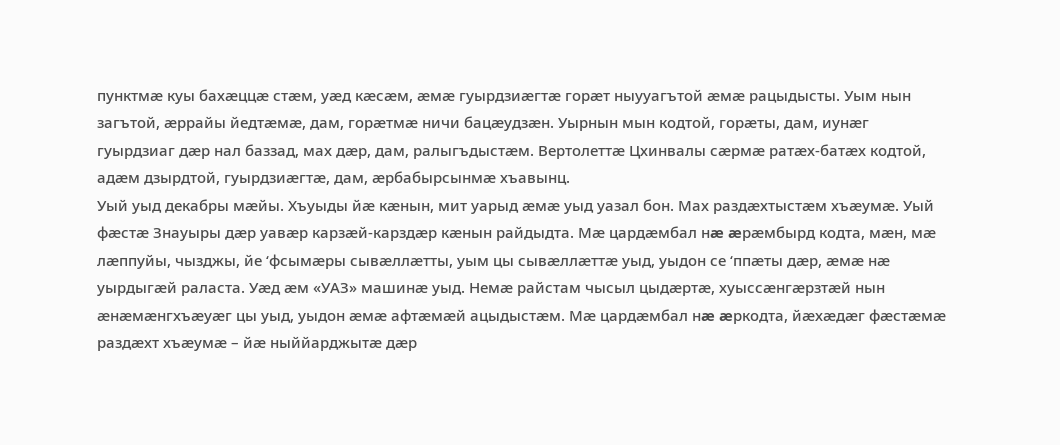пунктмæ куы бахæццæ стæм, уæд кæсæм, æмæ гуырдзиæгтæ горæт ныууагътой æмæ рацыдысты. Уым нын загътой, æррайы йедтæмæ, дам, горæтмæ ничи бацæудзæн. Уырнын мын кодтой, горæты, дам, иунæг гуырдзиаг дæр нал баззад, мах дæр, дам, ралыгъдыстæм. Вертолеттæ Цхинвалы сæрмæ ратæх-батæх кодтой, адæм дзырдтой, гуырдзиæгтæ, дам, æрбабырсынмæ хъавынц.
Уый уыд декабры мæйы. Хъуыды йæ кæнын, мит уарыд æмæ уыд уазал бон. Мах раздæхтыстæм хъæумæ. Уый фæстæ Знауыры дæр уавæр карзæй-карздæр кæнын райдыдта. Мæ цардæмбал нæ æрæмбырд кодта, мæн, мæ лæппуйы, чызджы, йе ‘фсымæры сывæллæтты, уым цы сывæллæттæ уыд, уыдон се ‘ппæты дæр, æмæ нæ уырдыгæй раласта. Уæд æм «УАЗ» машинæ уыд. Немæ райстам чысыл цыдæртæ, хуыссæнгæрзтæй нын æнæмæнгхъæуæг цы уыд, уыдон æмæ афтæмæй ацыдыстæм. Мæ цардæмбал нæ æркодта, йæхæдæг фæстæмæ раздæхт хъæумæ – йæ ныййарджытæ дæр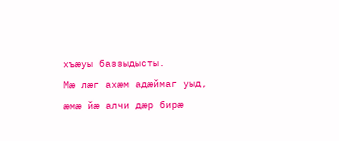хъæуы баззыдысты.
Мæ лæг ахæм адæймаг уыд, æмæ йæ алчи дæр бирæ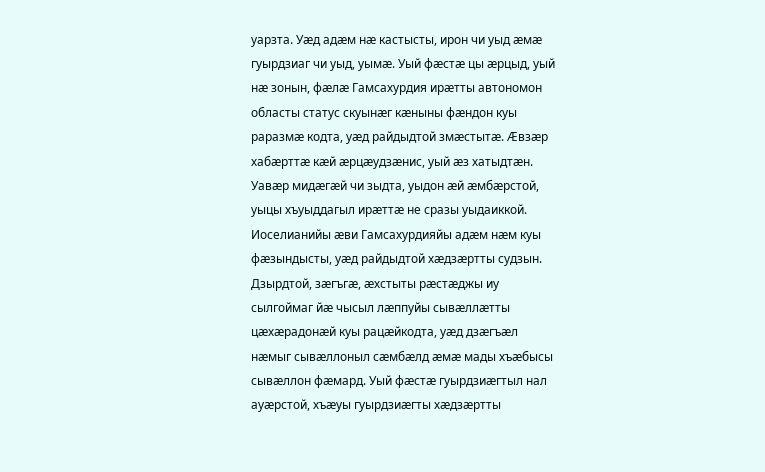уарзта. Уæд адæм нæ кастысты, ирон чи уыд æмæ гуырдзиаг чи уыд, уымæ. Уый фæстæ цы æрцыд, уый нæ зонын, фæлæ Гамсахурдия ирæтты автономон областы статус скуынæг кæныны фæндон куы раразмæ кодта, уæд райдыдтой змæстытæ. Æвзæр хабæрттæ кæй æрцæудзæнис, уый æз хатыдтæн. Уавæр мидæгæй чи зыдта, уыдон æй æмбæрстой, уыцы хъуыддагыл ирæттæ не сразы уыдаиккой.
Иоселианийы æви Гамсахурдияйы адæм нæм куы фæзындысты, уæд райдыдтой хæдзæртты судзын. Дзырдтой, зæгъгæ, æхстыты рæстæджы иу сылгоймаг йæ чысыл лæппуйы сывæллæтты цæхæрадонæй куы рацæйкодта, уæд дзæгъæл нæмыг сывæллоныл сæмбæлд æмæ мады хъæбысы сывæллон фæмард. Уый фæстæ гуырдзиæгтыл нал ауæрстой, хъæуы гуырдзиæгты хæдзæртты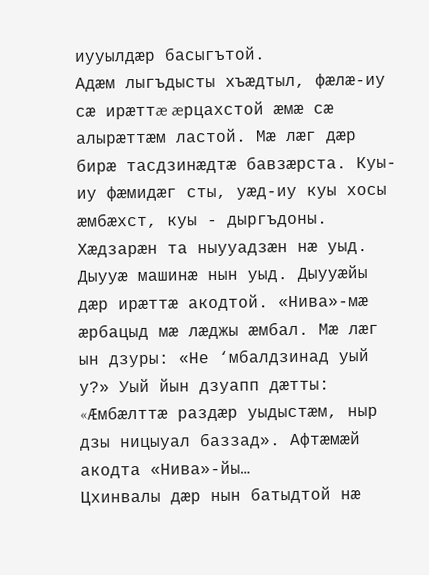иууылдæр басыгътой.
Адæм лыгъдысты хъæдтыл, фæлæ-иу сæ ирæттæ æрцахстой æмæ сæ алырæттæм ластой. Мæ лæг дæр бирæ тасдзинæдтæ бавзæрста. Куы-иу фæмидæг сты, уæд-иу куы хосы æмбæхст, куы - дыргъдоны. Хæдзарæн та ныууадзæн нæ уыд. Дыууæ машинæ нын уыд. Дыууæйы дæр ирæттæ акодтой. «Нива»-мæ æрбацыд мæ лæджы æмбал. Мæ лæг ын дзуры: «Не ‘мбалдзинад уый у?» Уый йын дзуапп дæтты: «Æмбæлттæ раздæр уыдыстæм, ныр дзы ницыуал баззад». Афтæмæй акодта «Нива»-йы…
Цхинвалы дæр нын батыдтой нæ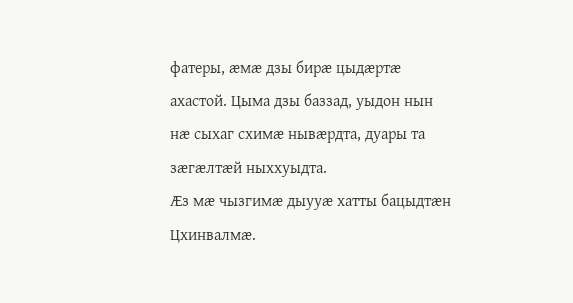фатеры, æмæ дзы бирæ цыдæртæ ахастой. Цыма дзы баззад, уыдон нын нæ сыхаг схимæ нывæрдта, дуары та зæгæлтæй ныххуыдта.
Æз мæ чызгимæ дыууæ хатты бацыдтæн Цхинвалмæ.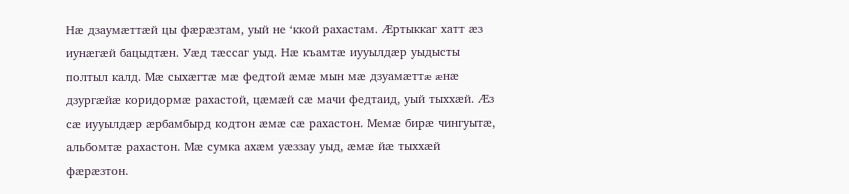Нæ дзаумæттæй цы фæрæзтам, уый не ‘ккой рахастам. Æртыккаг хатт æз иунæгæй бацыдтæн. Уæд тæссаг уыд. Нæ къамтæ иууылдæр уыдысты полтыл калд. Мæ сыхæгтæ мæ федтой æмæ мын мæ дзуамæттæ æнæ дзургæйæ коридормæ рахастой, цæмæй сæ мачи федтаид, уый тыххæй. Æз сæ иууылдæр æрбамбырд кодтон æмæ сæ рахастон. Мемæ бирæ чингуытæ, альбомтæ рахастон. Мæ сумка ахæм уæззау уыд, æмæ йæ тыххæй фæрæзтон.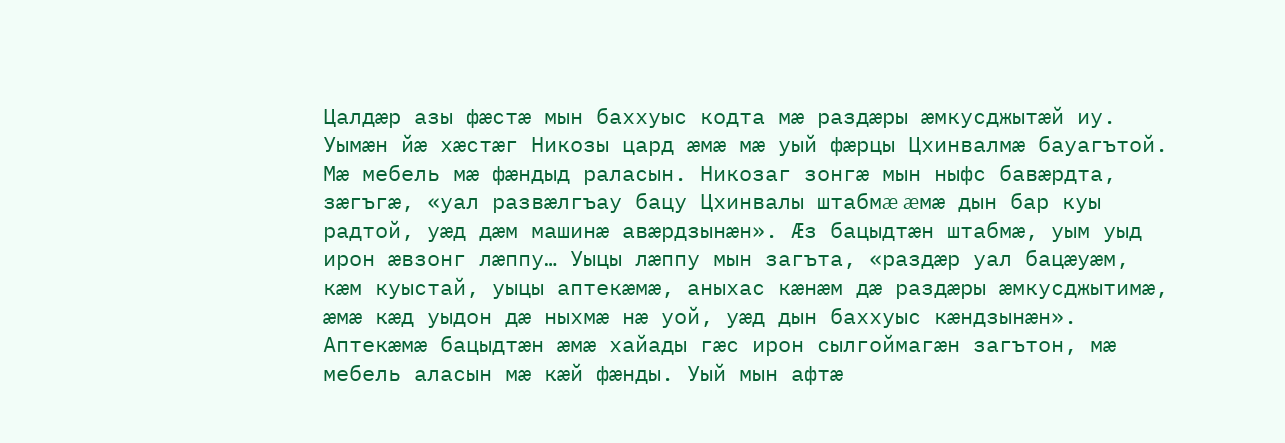Цалдæр азы фæстæ мын баххуыс кодта мæ раздæры æмкусджытæй иу. Уымæн йæ хæстæг Никозы цард æмæ мæ уый фæрцы Цхинвалмæ бауагътой. Мæ мебель мæ фæндыд раласын. Никозаг зонгæ мын ныфс бавæрдта, зæгъгæ, «уал развæлгъау бацу Цхинвалы штабмæ æмæ дын бар куы радтой, уæд дæм машинæ авæрдзынæн». Æз бацыдтæн штабмæ, уым уыд ирон æвзонг лæппу… Уыцы лæппу мын загъта, «раздæр уал бацæуæм, кæм куыстай, уыцы аптекæмæ, аныхас кæнæм дæ раздæры æмкусджытимæ, æмæ кæд уыдон дæ ныхмæ нæ уой, уæд дын баххуыс кæндзынæн».
Аптекæмæ бацыдтæн æмæ хайады гæс ирон сылгоймагæн загътон, мæ мебель аласын мæ кæй фæнды. Уый мын афтæ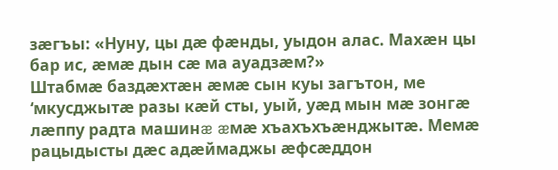зæгъы: «Нуну, цы дæ фæнды, уыдон алас. Махæн цы бар ис, æмæ дын сæ ма ауадзæм?»
Штабмæ баздæхтæн æмæ сын куы загътон, ме ‘мкусджытæ разы кæй сты, уый, уæд мын мæ зонгæ лæппу радта машинæ æмæ хъахъхъæнджытæ. Мемæ рацыдысты дæс адæймаджы æфсæддон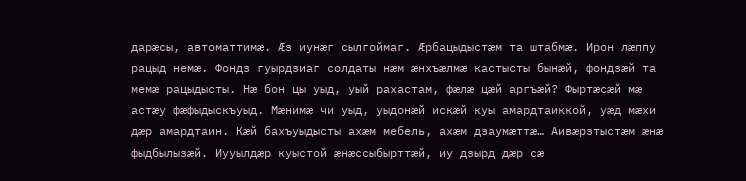дарæсы, автоматтимæ. Æз иунæг сылгоймаг. Æрбацыдыстæм та штабмæ. Ирон лæппу рацыд немæ. Фондз гуырдзиаг солдаты нæм æнхъæлмæ кастысты бынæй, фондзæй та мемæ рацыдысты. Нæ бон цы уыд, уый рахастам, фæлæ цæй аргъæй? Фыртæсæй мæ астæу фæфыдыскъуыд. Мæнимæ чи уыд, уыдонæй искæй куы амардтаиккой, уæд мæхи дæр амардтаин. Кæй бахъуыдысты ахæм мебель, ахæм дзаумæттæ… Аивæрзтыстæм æнæ фыдбылызæй. Иууылдæр куыстой æнæссыбырттæй, иу дзырд дæр сæ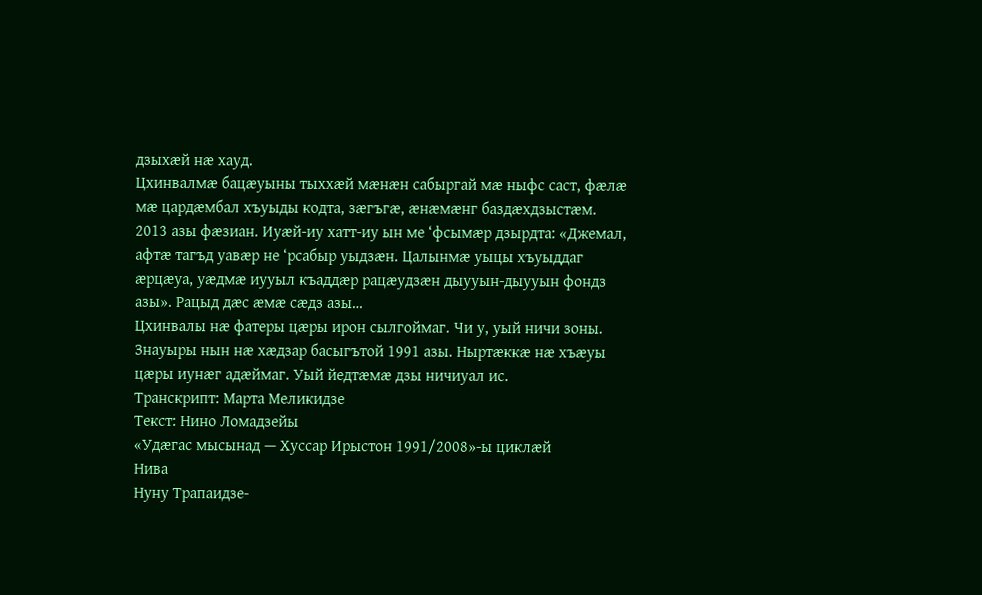дзыхæй нæ хауд.
Цхинвалмæ бацæуыны тыххæй мæнæн сабыргай мæ ныфс саст, фæлæ мæ цардæмбал хъуыды кодта, зæгъгæ, æнæмæнг баздæхдзыстæм. 2013 азы фæзиан. Иуæй-иу хатт-иу ын ме ‘фсымæр дзырдта: «Джемал, афтæ тагъд уавæр не ‘рсабыр уыдзæн. Цалынмæ уыцы хъуыддаг æрцæуа, уæдмæ иууыл къаддæр рацæудзæн дыууын-дыууын фондз азы». Рацыд дæс æмæ сæдз азы…
Цхинвалы нæ фатеры цæры ирон сылгоймаг. Чи у, уый ничи зоны. Знауыры нын нæ хæдзар басыгътой 1991 азы. Ныртæккæ нæ хъæуы цæры иунæг адæймаг. Уый йедтæмæ дзы ничиуал ис.
Транскрипт: Марта Меликидзе
Текст: Нино Ломадзейы
«Удæгас мысынад — Хуссар Ирыстон 1991/2008»-ы циклæй
Нива
Нуну Трапаидзе-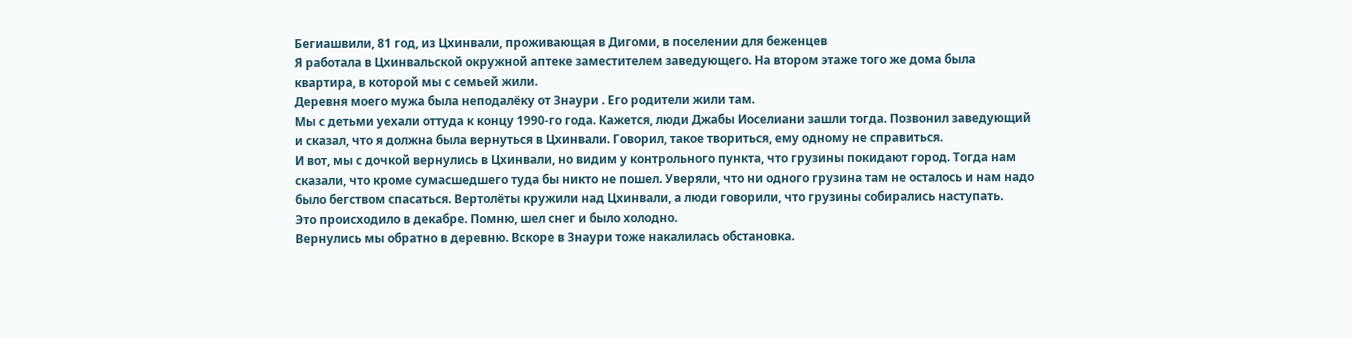Бегиашвили, 81 год, из Цхинвали, проживающая в Дигоми, в поселении для беженцев
Я работала в Цхинвальской окружной аптеке заместителем заведующего. На втором этаже того же дома была квартира, в которой мы с семьей жили.
Деревня моего мужа была неподалёку от Знаури . Его родители жили там.
Мы с детьми уехали оттуда к концу 1990-го года. Кажется, люди Джабы Иоселиани зашли тогда. Позвонил заведующий и сказал, что я должна была вернуться в Цхинвали. Говорил, такое твориться, ему одному не справиться.
И вот, мы с дочкой вернулись в Цхинвали, но видим у контрольного пункта, что грузины покидают город. Тогда нам сказали, что кроме сумасшедшего туда бы никто не пошел. Уверяли, что ни одного грузина там не осталось и нам надо было бегством спасаться. Вертолёты кружили над Цхинвали, а люди говорили, что грузины собирались наступать.
Это происходило в декабре. Помню, шел снег и было холодно.
Вернулись мы обратно в деревню. Вскоре в Знаури тоже накалилась обстановка.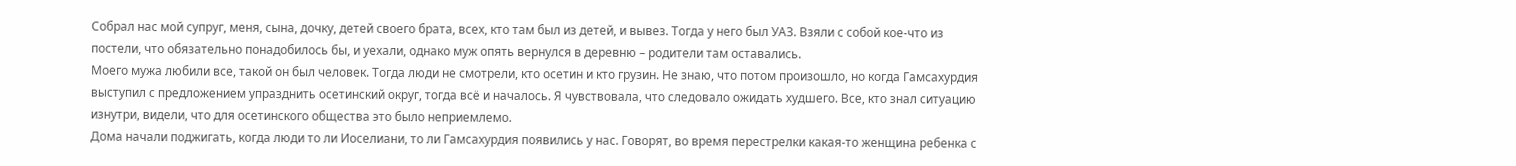Собрал нас мой супруг, меня, сына, дочку, детей своего брата, всех, кто там был из детей, и вывез. Тогда у него был УАЗ. Взяли с собой кое-что из постели, что обязательно понадобилось бы, и уехали, однако муж опять вернулся в деревню – родители там оставались.
Моего мужа любили все, такой он был человек. Тогда люди не смотрели, кто осетин и кто грузин. Не знаю, что потом произошло, но когда Гамсахурдия выступил с предложением упразднить осетинский округ, тогда всё и началось. Я чувствовала, что следовало ожидать худшего. Все, кто знал ситуацию изнутри, видели, что для осетинского общества это было неприемлемо.
Дома начали поджигать, когда люди то ли Иоселиани, то ли Гамсахурдия появились у нас. Говорят, во время перестрелки какая-то женщина ребенка с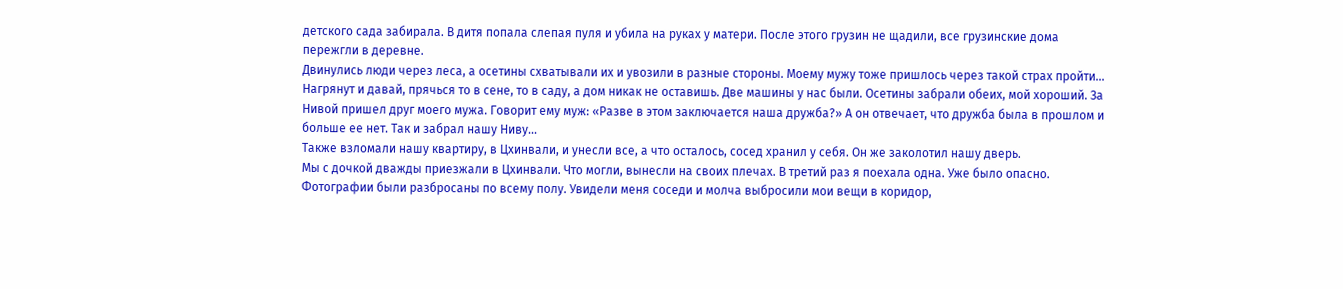детского сада забирала. В дитя попала слепая пуля и убила на руках у матери. После этого грузин не щадили, все грузинские дома пережгли в деревне.
Двинулись люди через леса, а осетины схватывали их и увозили в разные стороны. Моему мужу тоже пришлось через такой страх пройти... Нагрянут и давай, прячься то в сене, то в саду, а дом никак не оставишь. Две машины у нас были. Осетины забрали обеих, мой хороший. За Нивой пришел друг моего мужа. Говорит ему муж: «Разве в этом заключается наша дружба?» А он отвечает, что дружба была в прошлом и больше ее нет. Так и забрал нашу Ниву...
Также взломали нашу квартиру, в Цхинвали, и унесли все, а что осталось, сосед хранил у себя. Он же заколотил нашу дверь.
Мы с дочкой дважды приезжали в Цхинвали. Что могли, вынесли на своих плечах. В третий раз я поехала одна. Уже было опасно. Фотографии были разбросаны по всему полу. Увидели меня соседи и молча выбросили мои вещи в коридор,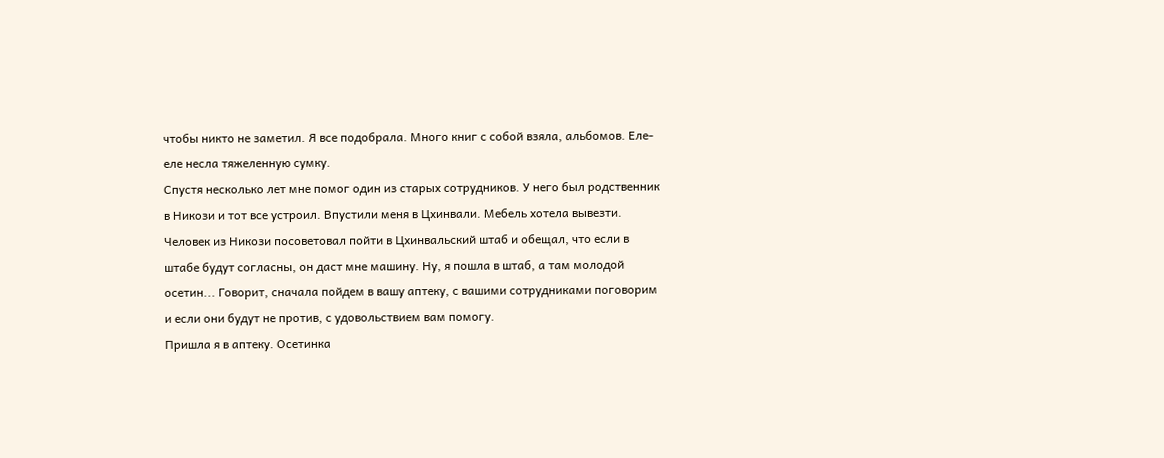чтобы никто не заметил. Я все подобрала. Много книг с собой взяла, альбомов. Еле-еле несла тяжеленную сумку.
Спустя несколько лет мне помог один из старых сотрудников. У него был родственник в Никози и тот все устроил. Впустили меня в Цхинвали. Мебель хотела вывезти. Человек из Никози посоветовал пойти в Цхинвальский штаб и обещал, что если в штабе будут согласны, он даст мне машину. Ну, я пошла в штаб, а там молодой осетин... Говорит, сначала пойдем в вашу аптеку, с вашими сотрудниками поговорим и если они будут не против, с удовольствием вам помогу.
Пришла я в аптеку. Осетинка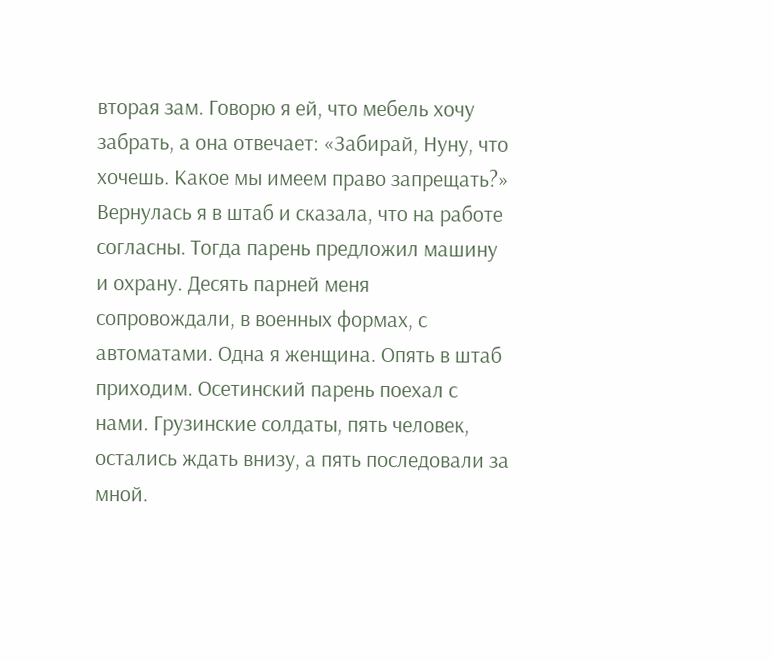вторая зам. Говорю я ей, что мебель хочу забрать, а она отвечает: «Забирай, Нуну, что хочешь. Какое мы имеем право запрещать?»
Вернулась я в штаб и сказала, что на работе согласны. Тогда парень предложил машину и охрану. Десять парней меня сопровождали, в военных формах, с автоматами. Одна я женщина. Опять в штаб приходим. Осетинский парень поехал с нами. Грузинские солдаты, пять человек, остались ждать внизу, а пять последовали за мной.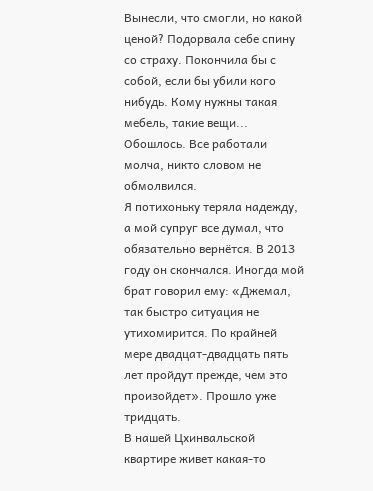Вынесли, что смогли, но какой ценой? Подорвала себе спину со страху. Покончила бы с собой, если бы убили кого нибудь. Кому нужны такая мебель, такие вещи... Обошлось. Все работали молча, никто словом не обмолвился.
Я потихоньку теряла надежду, а мой супруг все думал, что обязательно вернётся. В 2013 году он скончался. Иногда мой брат говорил ему: «Джемал, так быстро ситуация не утихомирится. По крайней мере двадцат-двадцать пять лет пройдут прежде, чем это произойдет». Прошло уже тридцать.
В нашей Цхинвальской квартире живет какая-то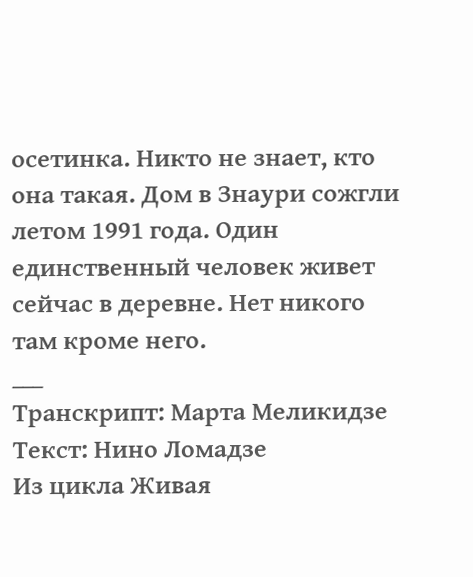осетинка. Никто не знает, кто она такая. Дом в Знаури сожгли летом 1991 года. Один единственный человек живет сейчас в деревне. Нет никого там кроме него.
___
Транскрипт: Марта Меликидзе
Текст: Нино Ломадзе
Из цикла Живая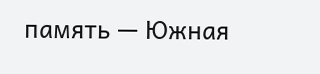память — Южная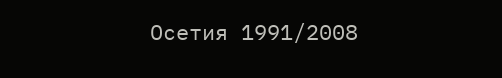Осетия 1991/2008